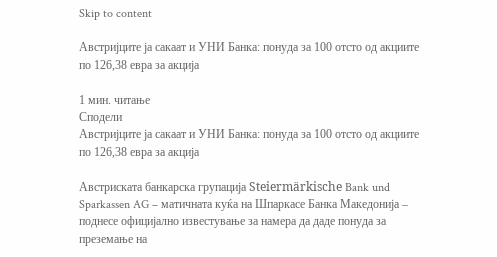Skip to content

Австријците ја сакаат и УНИ Банка: понуда за 100 отсто од акциите по 126,38 евра за акција

1 мин. читање
Сподели
Австријците ја сакаат и УНИ Банка: понуда за 100 отсто од акциите по 126,38 евра за акција

Австриската банкарска групација Steiermärkische Bank und Sparkassen AG – матичната куќа на Шпаркасе Банка Македонија – поднесе официјално известување за намера да даде понуда за преземање на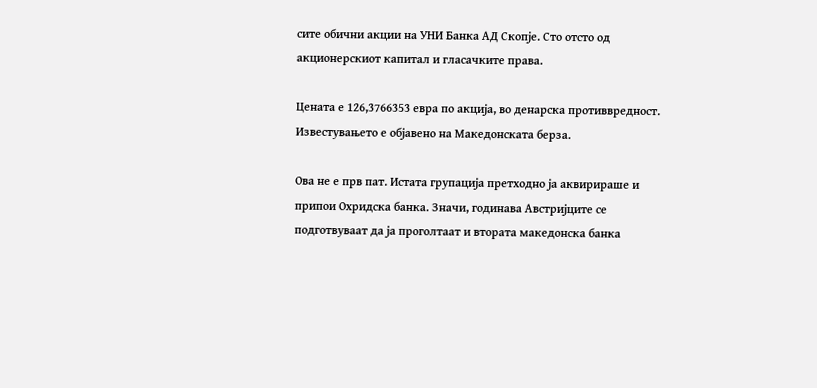сите обични акции на УНИ Банка АД Скопје. Сто отсто од акционерскиот капитал и гласачките права.

Цената е 126,3766353 евра по акција, во денарска противвредност. Известувањето е објавено на Македонската берза.

Ова не е прв пат. Истата групација претходно ја аквирираше и припои Охридска банка. Значи, годинава Австријците се подготвуваат да ја проголтаат и втората македонска банка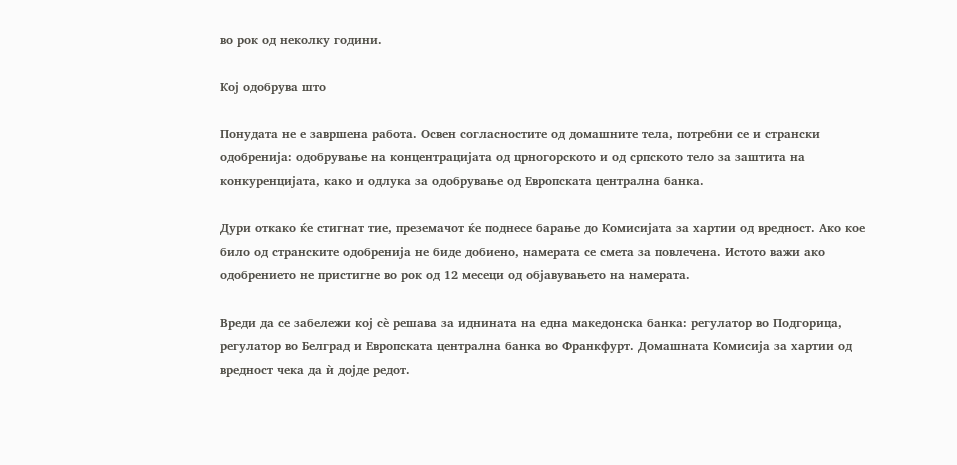во рок од неколку години.

Кој одобрува што

Понудата не е завршена работа. Освен согласностите од домашните тела, потребни се и странски одобренија: одобрување на концентрацијата од црногорското и од српското тело за заштита на конкуренцијата, како и одлука за одобрување од Европската централна банка.

Дури откако ќе стигнат тие, преземачот ќе поднесе барање до Комисијата за хартии од вредност. Ако кое било од странските одобренија не биде добиено, намерата се смета за повлечена. Истото важи ако одобрението не пристигне во рок од 12 месеци од објавувањето на намерата.

Вреди да се забележи кој сè решава за иднината на една македонска банка: регулатор во Подгорица, регулатор во Белград и Европската централна банка во Франкфурт. Домашната Комисија за хартии од вредност чека да ѝ дојде редот.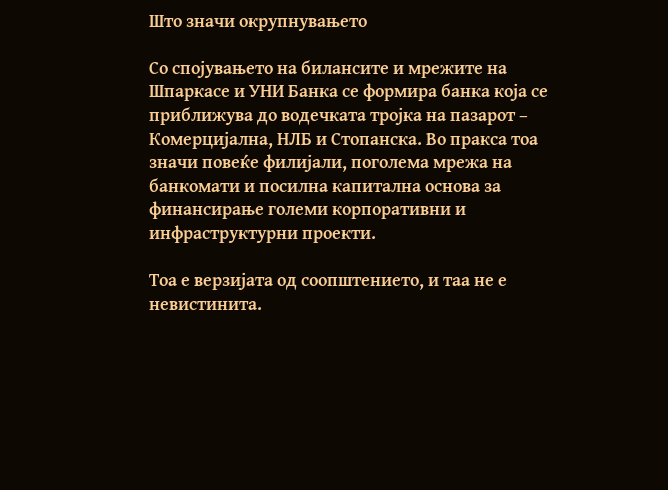Што значи окрупнувањето

Со спојувањето на билансите и мрежите на Шпаркасе и УНИ Банка се формира банка која се приближува до водечката тројка на пазарот – Комерцијална, НЛБ и Стопанска. Во пракса тоа значи повеќе филијали, поголема мрежа на банкомати и посилна капитална основа за финансирање големи корпоративни и инфраструктурни проекти.

Тоа е верзијата од соопштението, и таа не е невистинита.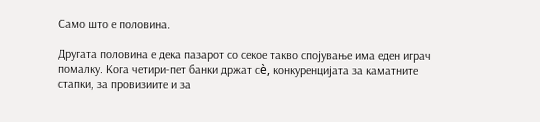Само што е половина.

Другата половина е дека пазарот со секое такво спојување има еден играч помалку. Кога четири-пет банки држат сè, конкуренцијата за каматните стапки, за провизиите и за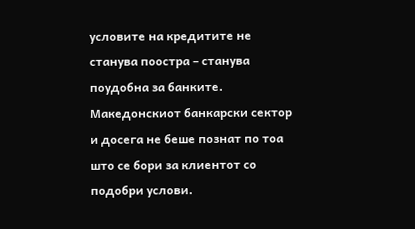условите на кредитите не станува поостра – станува поудобна за банките. Македонскиот банкарски сектор и досега не беше познат по тоа што се бори за клиентот со подобри услови.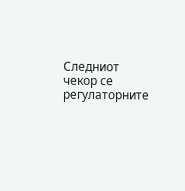Следниот чекор се регулаторните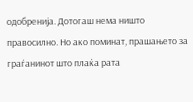одобренија. Дотогаш нема ништо правосилно. Но ако поминат, прашањето за граѓанинот што плаќа рата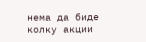нема да биде колку акции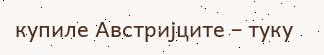купиле Австријците – туку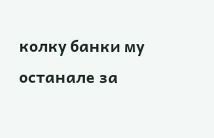колку банки му останале за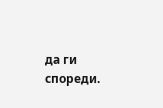да ги спореди.